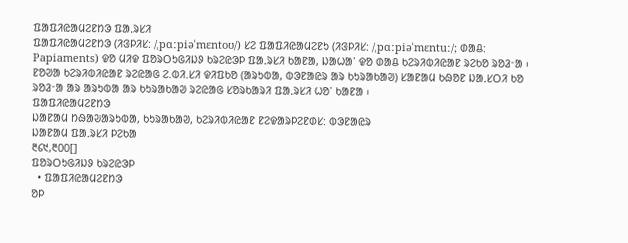ᱯᱟᱯᱤᱭᱟᱢᱮᱱᱴᱳ ᱯᱟᱹᱨᱥᱤ
ᱯᱟᱯᱤᱭᱟᱢᱮᱱᱴᱳ (ᱤᱝᱞᱤᱥ: /ˌpɑːpiəˈmɛntoʊ/) ᱥᱮ ᱯᱟᱯᱤᱭᱟᱢᱮᱱᱩ (ᱤᱝᱞᱤᱥ: /ˌpɑːpiəˈmɛntuː/; ᱰᱟᱪ: Papiaments) ᱫᱚ ᱢᱤᱫ ᱯᱚᱨᱛᱩᱜᱤᱡᱽ ᱠᱨᱮᱭᱳᱞ ᱯᱟᱹᱨᱥᱤ ᱠᱟᱱᱟ, ᱡᱟᱦᱟᱸ ᱫᱚ ᱰᱟᱪ ᱠᱮᱨᱤᱵᱤᱭᱟᱱ ᱨᱮᱠᱚ ᱨᱚᱲᱼᱟ ᱾ ᱱᱚᱣᱟ ᱠᱮᱨᱤᱵᱤᱭᱟᱱ ᱨᱮᱭᱟᱜ ᱮ.ᱵᱤ.ᱥᱤ ᱫᱤᱯᱠᱚ (ᱟᱨᱩᱵᱟ, ᱵᱳᱱᱟᱭᱨ ᱟᱨ ᱠᱩᱨᱟᱠᱟᱣ) ᱥᱟᱱᱟᱢ ᱠᱷᱚᱱ ᱡᱟᱹᱥᱛᱤ ᱠᱚ ᱨᱚᱲᱼᱟ ᱟᱨ ᱟᱨᱩᱵᱟ ᱟᱨ ᱠᱩᱨᱟᱠᱟᱣ ᱨᱮᱭᱟᱜ ᱥᱚᱨᱠᱟᱨᱤ ᱯᱟᱹᱨᱥᱤ ᱦᱚᱸ ᱠᱟᱱᱟ ᱾
ᱯᱟᱯᱤᱭᱟᱢᱮᱱᱴᱳ
ᱡᱟᱱᱟᱢ ᱴᱷᱟᱶᱟᱨᱩᱵᱟ, ᱠᱩᱨᱟᱠᱟᱣ, ᱠᱮᱨᱤᱵᱤᱭᱟᱱ ᱱᱮᱫᱟᱨᱞᱮᱱᱰᱥ: ᱵᱳᱱᱟᱭᱨ
ᱡᱟᱱᱟᱢ ᱯᱟᱹᱨᱥᱤ ᱞᱮᱠᱟ
᱓᱔᱑,᱓᱐᱐[]
ᱯᱚᱨᱛᱩᱜᱤᱡᱽ ᱠᱨᱮᱭᱳᱞ
  • ᱯᱟᱯᱤᱭᱟᱢᱮᱱᱴᱳ
ᱚᱞ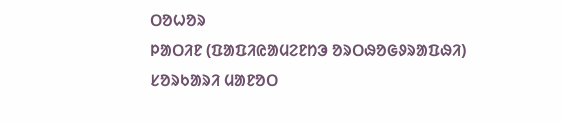ᱛᱚᱦᱚᱨ
ᱞᱟᱛᱤᱱ (ᱯᱟᱯᱤᱭᱟᱢᱮᱱᱴᱳ ᱚᱨᱛᱷᱚᱜᱽᱨᱟᱯᱷᱤ)
ᱥᱚᱨᱠᱟᱨᱤ ᱢᱟᱱᱚᱛ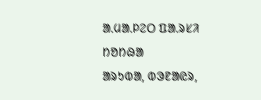ᱟᱹᱢᱟᱹᱞᱮᱛ ᱯᱟᱹᱨᱥᱤ ᱴᱚᱴᱷᱟ
ᱟᱨᱩᱵᱟ, ᱵᱳᱱᱟᱭᱨ,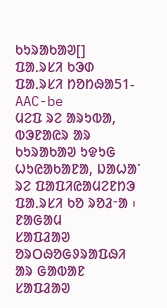ᱠᱩᱨᱟᱠᱟᱣ[]
ᱯᱟᱹᱨᱥᱤ ᱠᱳᱰ
ᱯᱟᱹᱨᱥᱤ ᱴᱚᱴᱷᱟ51-AAC-be
ᱢᱮᱯ ᱨᱮ ᱟᱨᱩᱵᱟ, ᱵᱳᱱᱟᱭᱨ ᱟᱨ ᱠᱩᱨᱟᱠᱟᱣ ᱩᱫᱩᱜ ᱦᱩᱭᱟᱠᱟᱱᱟ, ᱡᱟᱦᱟᱸ ᱨᱮ ᱯᱟᱯᱤᱭᱟᱢᱮᱱᱴᱳ ᱯᱟᱹᱨᱥᱤ ᱠᱚ ᱨᱚᱲᱼᱟ ᱾
ᱱᱟᱜᱟᱢ
ᱥᱟᱯᱲᱟᱣ
ᱚᱨᱛᱷᱚᱜᱽᱨᱟᱯᱷᱤ ᱟᱨ ᱜᱟᱵᱟᱱ
ᱥᱟᱯᱲᱟᱣ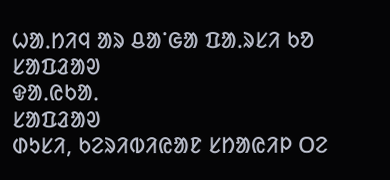ᱦᱟᱹᱴᱤᱧ ᱟᱨ ᱪᱟᱸᱜᱟ ᱯᱟᱹᱨᱥᱤ ᱠᱚ
ᱥᱟᱯᱲᱟᱣ
ᱫᱟᱹᱭᱠᱟᱹ
ᱥᱟᱯᱲᱟᱣ
ᱰᱩᱥᱤ, ᱠᱮᱨᱤᱵᱤᱭᱟᱱ ᱥᱴᱟᱭᱤᱞ ᱛᱮ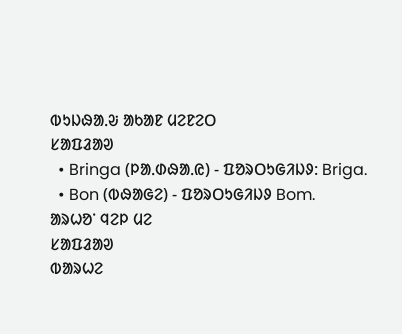ᱵᱩᱡᱷᱟᱹᱶ ᱟᱠᱟᱱ ᱢᱮᱱᱮᱛ
ᱥᱟᱯᱲᱟᱣ
  • Bringa (ᱞᱟᱹᱰᱷᱟᱹᱭ) - ᱯᱚᱨᱛᱩᱜᱤᱡᱽ: Briga.
  • Bon (ᱵᱷᱟᱜᱮ) - ᱯᱚᱨᱛᱩᱜᱤᱡᱽ Bom.
ᱟᱨᱦᱚᱸ ᱧᱮᱞ ᱢᱮ
ᱥᱟᱯᱲᱟᱣ
ᱵᱟᱨᱦᱮ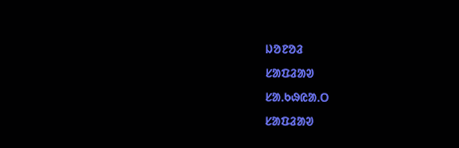ᱡᱚᱱᱚᱲ
ᱥᱟᱯᱲᱟᱣ
ᱥᱟᱹᱠᱷᱭᱟᱹᱛ
ᱥᱟᱯᱲᱟᱣ